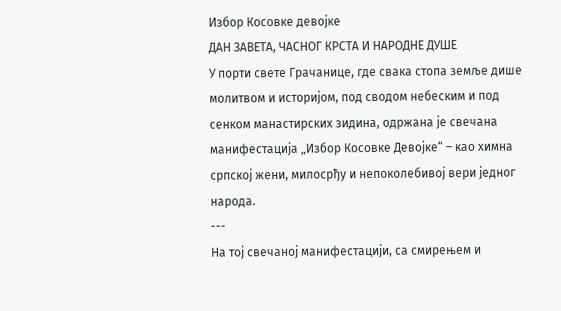Избор Косовке девојке
ДАН ЗАВЕТА, ЧАСНОГ КРСТА И НАРОДНЕ ДУШЕ
У порти свете Грачанице, где свака стопа земље дише молитвом и историјом, под сводом небеским и под сенком манастирских зидина, одржана је свечана манифестација „Избор Косовке Девојке“ – као химна српској жени, милосрђу и непоколебивој вери једног народа.
---
На тој свечаној манифестацији, са смирењем и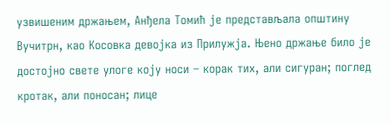узвишеним држањем, Анђела Томић је представљала општину Вучитрн, као Косовка девојка из Прилужја. Њено држање било је достојно свете улоге коју носи – корак тих, али сигуран; поглед кротак, али поносан; лице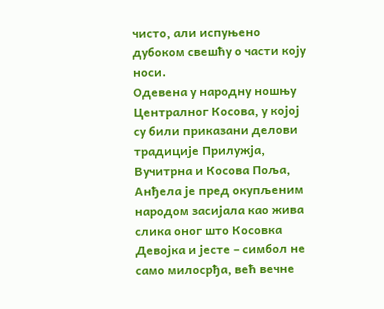чисто, али испуњено дубоком свешћу о части коју носи.
Одевена у народну ношњу Централног Косова, у којој су били приказани делови традиције Прилужја, Вучитрна и Косова Поља, Анђела је пред окупљеним народом засијала као жива слика оног што Косовка Девојка и јесте – симбол не само милосрђа, већ вечне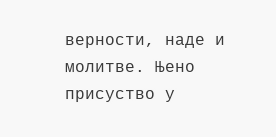верности, наде и молитве. Њено присуство у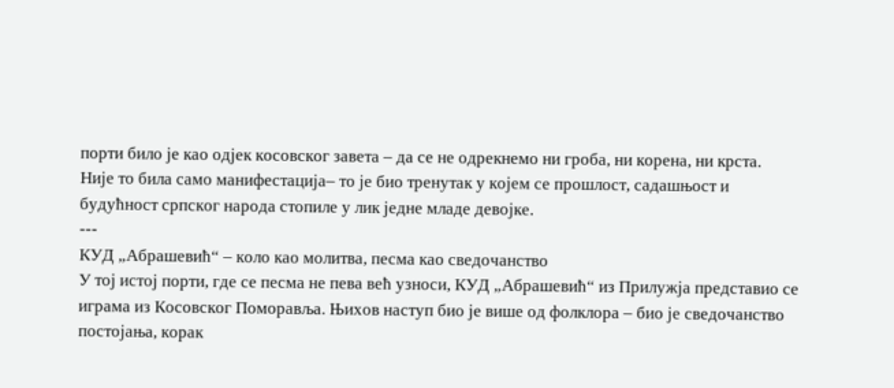порти било је као одјек косовског завета – да се не одрекнемо ни гроба, ни корена, ни крста.
Није то била само манифестација– то је био тренутак у којем се прошлост, садашњост и будућност српског народа стопиле у лик једне младе девојке.
---
КУД „Абрашевић“ – коло као молитва, песма као сведочанство
У тој истој порти, где се песма не пева већ узноси, КУД „Абрашевић“ из Прилужја представио се играма из Косовског Поморавља. Њихов наступ био је више од фолклора – био је сведочанство постојања, корак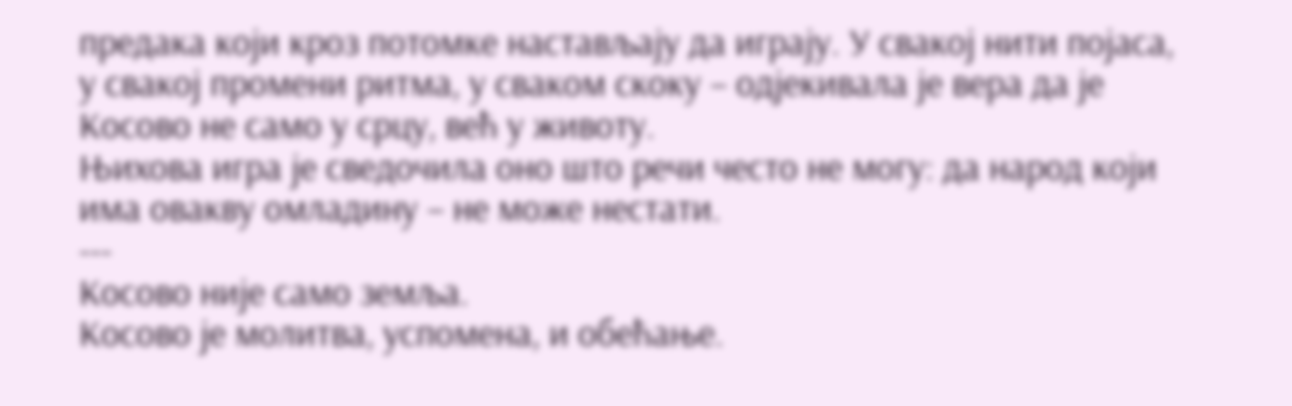предака који кроз потомке настављају да играју. У свакој нити појаса, у свакој промени ритма, у сваком скоку – одјекивала је вера да је Косово не само у срцу, већ у животу.
Њихова игра је сведочила оно што речи често не могу: да народ који има овакву омладину – не може нестати.
---
Косово није само земља.
Косово је молитва, успомена, и обећање.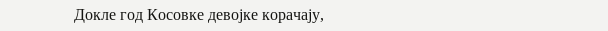Докле год Косовке девојке корачају,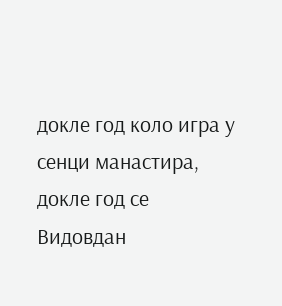докле год коло игра у сенци манастира,
докле год се Видовдан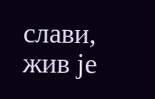слави,
жив је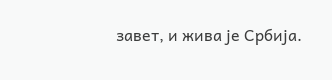завет, и жива је Србија.